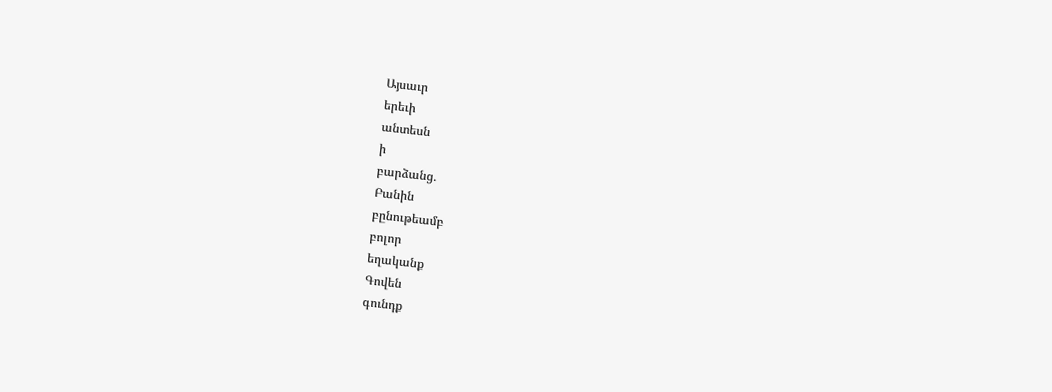Այսաւր
երեւի
անտեսն
ի
բարձանց.
Բանին
բընութեամբ
բոլոր
եղականք
Գովեն
գունդք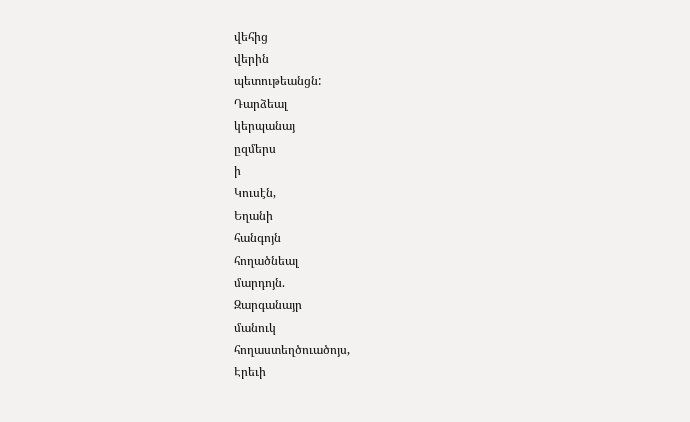վեհից
վերին
պետութեանցն:
Դարձեալ
կերպանայ
ըզմերս
ի
Կուսէն,
Եղանի
հանգոյն
հողածնեալ
մարդոյն.
Զարգանայր
մանուկ
հողաստեղծուածոյս,
Էրեւի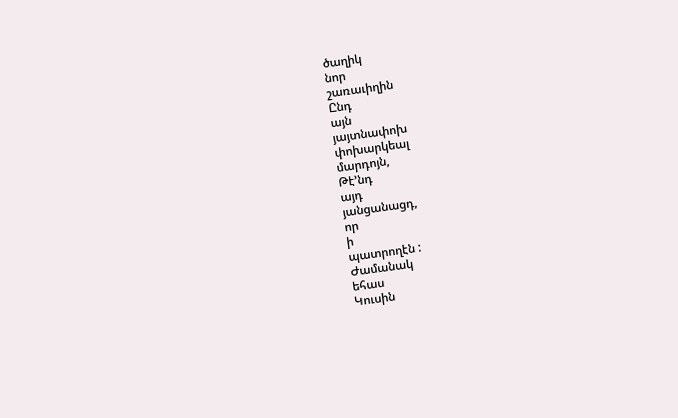ծաղիկ
նոր
շառաւիղին
Ընդ
այն
յայտնափոխ
փոխարկեալ
մարդոյն,
Թէ՚նդ
այդ
յանցանացդ,
որ
ի
պատրողէն :
Ժամանակ
եհաս
Կուսին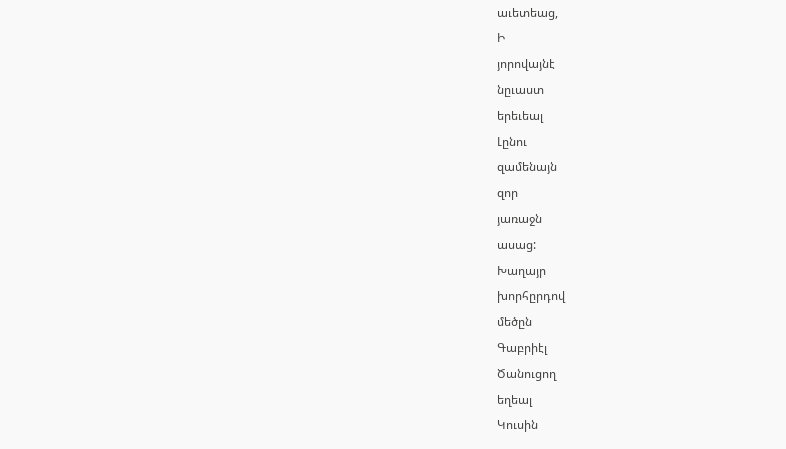աւետեաց,
Ի
յորովայնէ
նըւաստ
երեւեալ
Լընու
զամենայն
զոր
յառաջն
ասաց:
Խաղայր
խորհըրդով
մեծըն
Գաբրիէլ
Ծանուցող
եղեալ
Կուսին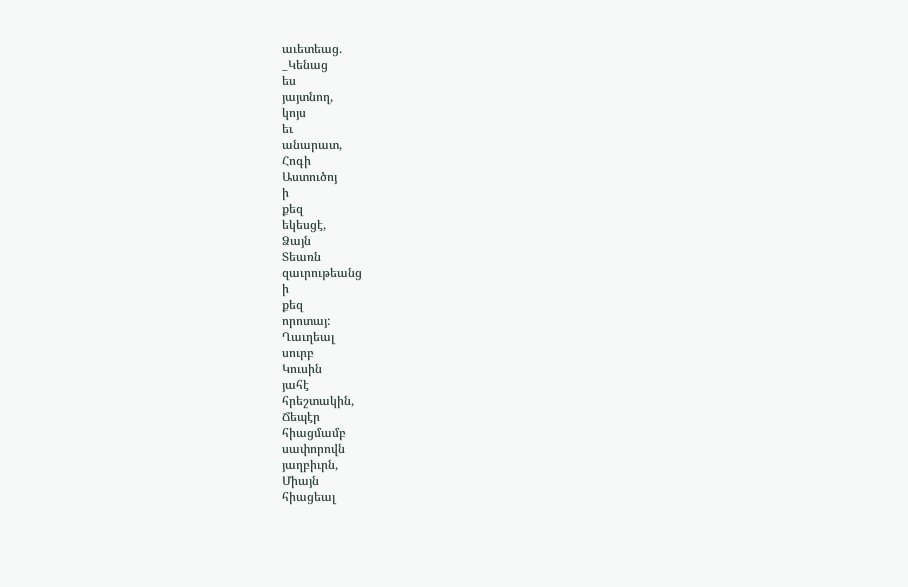աւետեաց.
_Կենաց
ես
յայտնող,
կոյս
եւ
անարատ,
Հոգի
Աստուծոյ
ի
քեզ
եկեսցէ,
Ձայն
Տեառն
զաւրութեանց
ի
քեզ
որոտայ:
Ղաւղեալ
սուրբ
Կուսին
յահէ
հրեշտակին,
Ճեպէր
հիացմամբ
սափորովն
յաղբիւրն,
Միայն
հիացեալ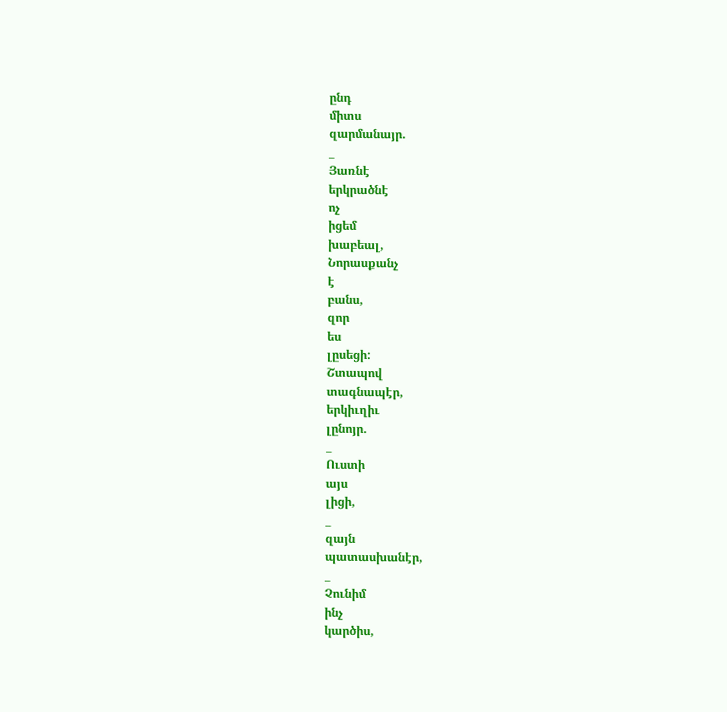ընդ
միտս
զարմանայր.
_
Յառնէ
երկրածնէ
ոչ
իցեմ
խաբեալ,
Նորասքանչ
է
բանս,
զոր
ես
լըսեցի:
Շտապով
տագնապէր,
երկիւղիւ
լընոյր.
_
Ուստի
այս
լիցի,
_
զայն
պատասխանէր,
_
Չունիմ
ինչ
կարծիս,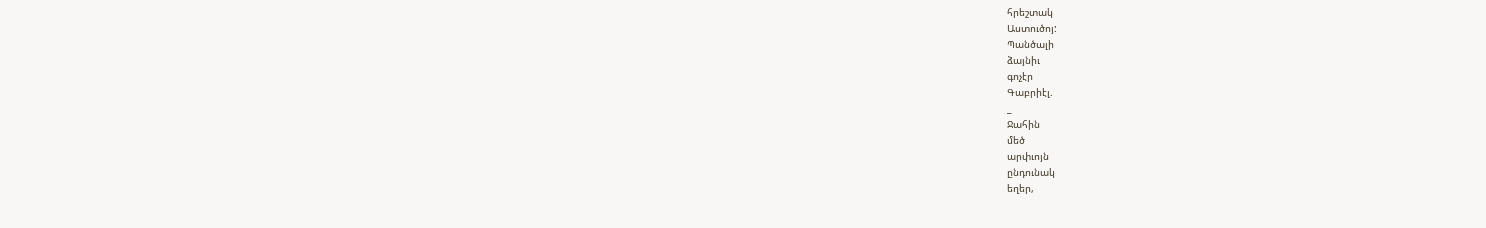հրեշտակ
Աստուծոյ:
Պանծալի
ձայնիւ
գոչէր
Գաբրիէլ.
_
Ջահին
մեծ
արփւոյն
ընդունակ
եղեր,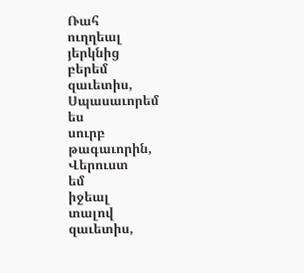Ռահ
ուղղեալ
յերկնից
բերեմ
զաւետիս,
Սպասաւորեմ
ես
սուրբ
թագաւորին,
Վերուստ
եմ
իջեալ
տալով
զաւետիս,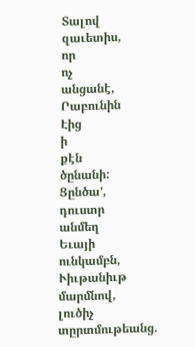Տալով
զաւետիս,
որ
ոչ
անցանէ,
Րաբունին
Էից
ի
քէն
ծընանի:
Ցընծա',
դուստր
անմեղ
Եւայի
ունկամբն,
Ւիւթանիւթ
մարմնով,
լուծիչ
տըրտմութեանց.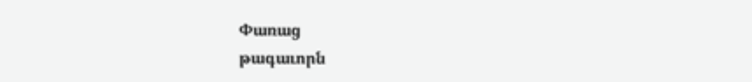Փառաց
թագաւորն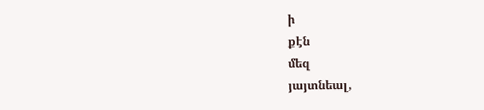ի
քէն
մեզ
յայտնեալ,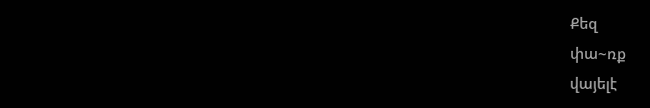Քեզ
փա~ռք
վայելէ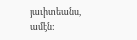յաւիտեանս,
ամէն: